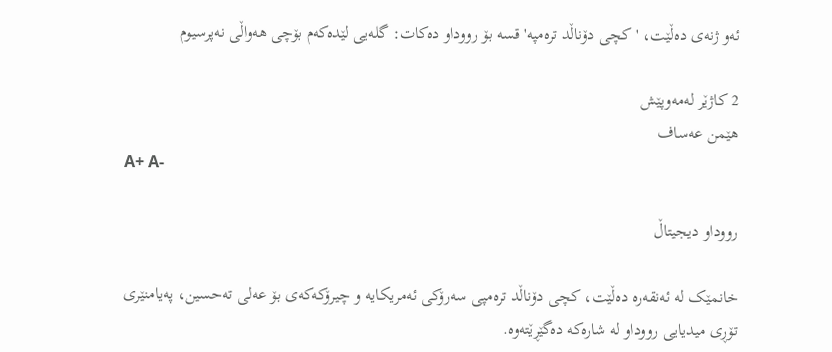ئەو ژنەی دەڵێت، 'کچی دۆناڵد ترەمپە' قسە بۆ رووداو دەکات: گلەیی لێدەکەم بۆچی هەواڵی نەپرسیوم

2 کاژێر له‌مه‌وپێش
هێمن عەساف
A+ A-

رووداو دیجیتاڵ

خانمێک لە ئەنقەرە دەڵێت، کچی دۆناڵد ترەمپی سەرۆکی ئەمریکایە و چیرۆکەکەی بۆ عەلی تەحسین، پەیامنێری تۆڕی میدیایی رووداو لە شارەکە دەگێڕێتەوە.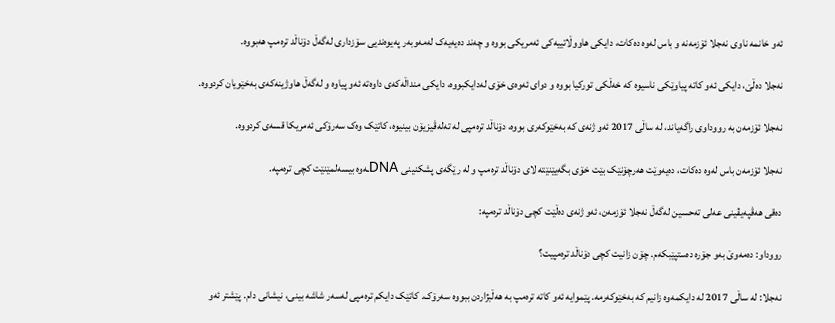ئەو خانمە ناوی نەجلا ئۆزمەنە و باس لەوە دەکات، دایکی هاووڵاتییەکی ئەمریکی بووە و چەند دەیەیەک لەمەوبەر پەیوەندیی سۆزداری لەگەڵ دۆناڵد ترەمپ هەبووە.

نەجلا دەڵێ، دایکی ئەو کاتە پیاوێکی ناسیوە کە خەڵکی تورکیا بووە و دوای ئەوەی خۆی لەدایکبووە، دایکی منداڵەکەی داوەتە ئەو پیاوە و لەگەڵ هاوژینەکەی بەخێویان کردووە.

نەجلا ئۆزمەن بە رووداوی راگەیاند، لە ساڵی 2017 ئەو ژنەی کە بەخێوکەری بووە، دۆناڵد ترەمپی لە تەلەڤیزیۆن بینیوە، کاتێک وەک سەرۆکی ئەمریکا قسەی کردووە.

نەجلا ئۆزمەن باس لەوە دەکات، دەیەوێت هەرچۆنێک بێت خۆی بگەیێنێتە لای دۆناڵد ترەمپ و لە رێگەی پشکنینی DNAـەوە بیسەلمێنێت کچی ترەمپە.

دەقی هەڤپەیڤینی عەلی تەحسین لەگەڵ نەجلا ئۆزمەن، ئەو ژنەی دەڵێت کچی دۆناڵد ترەمپە:

رووداو: دەمەوێ بەو جۆرە دەستپێبکەم. چۆن زانیت کچی دۆناڵد ترەمپیت؟

نەجلا: لە ساڵی 2017 لە دایکمەوە زانیم کە بەخێوکەرمە. پێموایە ئەو کاتە ترەمپ بە هەڵبژاردن ببووە سەرۆک. کاتێک دایکم ترەمپی لەسەر شاشە بینی، نیشانی دام. پێشتر ئەو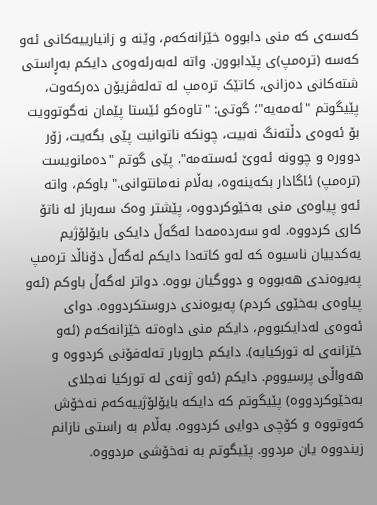کەسەی کە منی دابووە خێزانەکەم، وێنە و زانیارییەکانی ئەو کەسە (ترەمپ)ی پێدابوون. واتە لەبەرئەوەی دایکم بەڕاستی شتەکانی دەزانی، کاتێک ترەمپ لە تەلەڤزیۆن دەرکەوت، پێیگوتم "ئەمەیە"؛ گوتی: "تاوەکو ئێستا پێمان نەگوتوویت بۆ ئەوەی دڵتەنگ نەبیت، چونکە ناتوانیت پێی بگەیت، زۆر دوورە و چوونە ئەوێ ئەستەمە". پێی گوتم "دەمانویست (ترەمپ) ئاگادار بکەینەوە، بەڵام نەمانتوانی." باوکم، واتە ئەو پیاوەی منی بەخێوکردووە، پێشتر وەک سەرباز لە ناتۆ کاری کردووە. لەو سەردەمەدا لەگەڵ دایکی بایۆلۆژیم یەکدییان ناسیوە کە لەو کاتەدا دایکم لەگەڵ دۆناڵد ترەمپ پەیوەندی هەبووە و دووگیان بووە. دواتر لەگەڵ باوکم (ئەو پیاوەی بەخێوی کردم) پەیوەندی دروستکردووە. دوای ئەوەی لەدایکبووم، دایکم منی داوەتە خێزانەکەم (ئەو خێزانەی لە تورکیایە). دایکم جاروبار تەلەفۆنی کردووە و هەواڵی پرسیووم. دایکم (ئەو ژنەی لە تورکیا نەجلای بەخێوکردووە) پێیگوتم کە دایکە بایۆلۆژییەکەم نەخۆش کەوتووە و کۆچی دوایی کردووە. بەڵام بە راستی نازانم زیندووە یان مردوو. پێیگوتم بە نەخۆشی مردووە.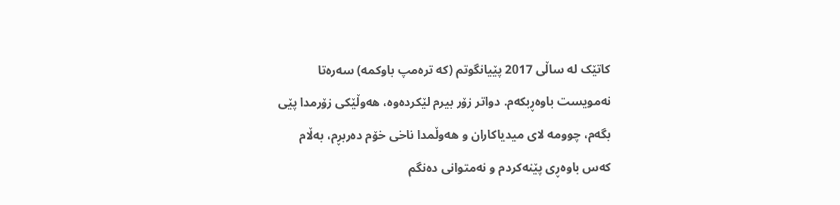کاتێک لە ساڵی 2017 پێیانگوتم (کە ترەمپ باوکمە) سەرەتا نەمویست باوەڕبکەم. دواتر زۆر بیرم لێکردەوە، هەوڵێکی زۆرمدا پێی بگەم، چوومە لای میدیاکاران و هەوڵمدا ناخی خۆم دەربڕم، بەڵام کەس باوەڕی پێنەکردم و نەمتوانی دەنگم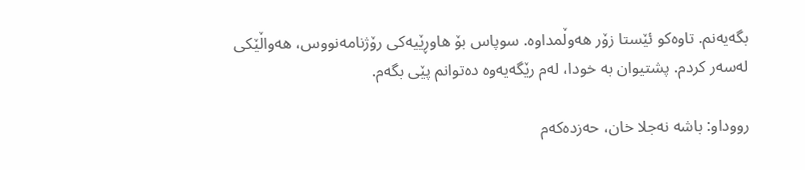بگەیەنم. تاوەکو ئێستا زۆر هەوڵمداوە. سوپاس بۆ هاوڕێیەکی رۆژنامەنووس، هەواڵێکی لەسەر کردم. پشتیوان بە خودا، لەم رێگەیەوە دەتوانم پێی بگەم.

رووداو: باشە نەجلا خان، حەزدەکەم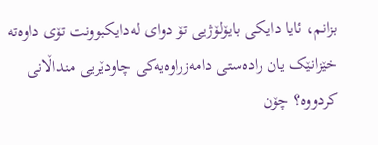بزانم، ئایا دایکی بایۆلۆژیی تۆ دوای لەدایکبوونت تۆی داوەتە خێزانێک یان رادەستی دامەزراوەیەکی چاودێریی منداڵانی کردووە؟ چۆن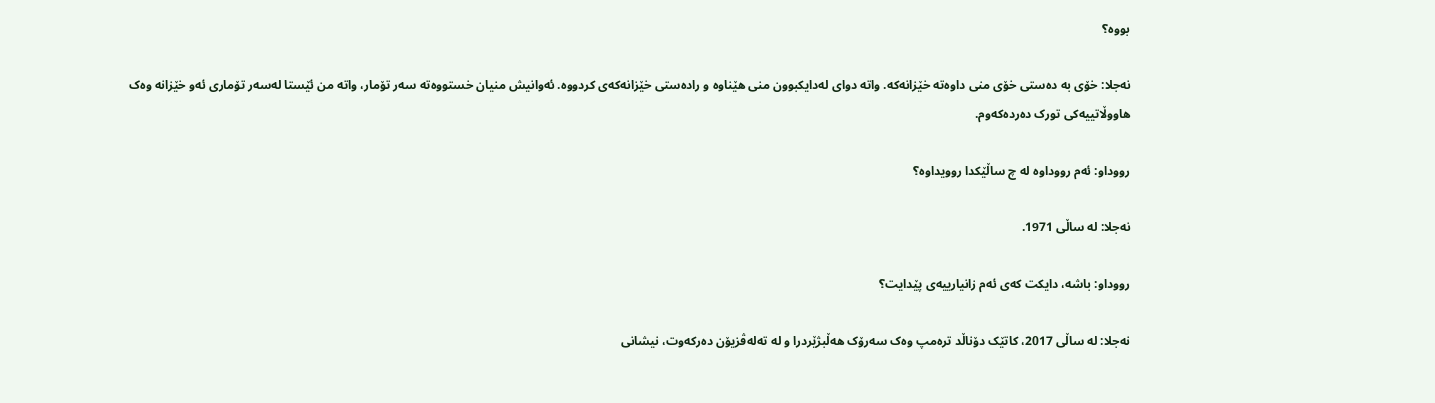بووە؟

نەجلا: خۆی بە دەستی خۆی منی داوەتە خێزانەکە. واتە دوای لەدایکبوون منی هێناوە و رادەستی خێزانەکەی کردووە. ئەوانیش منیان خستووەتە سەر تۆمار، واتە من ئێستا لەسەر تۆماری ئەو خێزانە وەک هاووڵاتییەکی تورک دەردەکەوم.

رووداو: ئەم رووداوە لە چ ساڵێکدا روویداوە؟

نەجلا: لە ساڵی 1971.

رووداو: باشە، دایکت کەی ئەم زانیارییەی پێدایت؟

نەجلا: لە ساڵی 2017، کاتێک دۆناڵد ترەمپ وەک سەرۆک هەڵبژێردرا و لە تەلەڤزیۆن دەرکەوت، نیشانی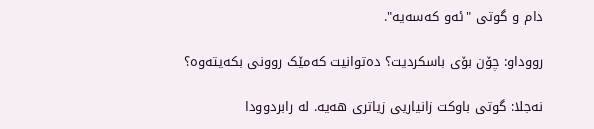دام و گوتی "ئەو کەسەیە".

رووداو: چۆن بۆی باسکردیت؟ دەتوانیت کەمێک روونی بکەیتەوە؟

نەجلا: گوتی باوکت زانیاریی زیاتری هەیە. لە رابردوودا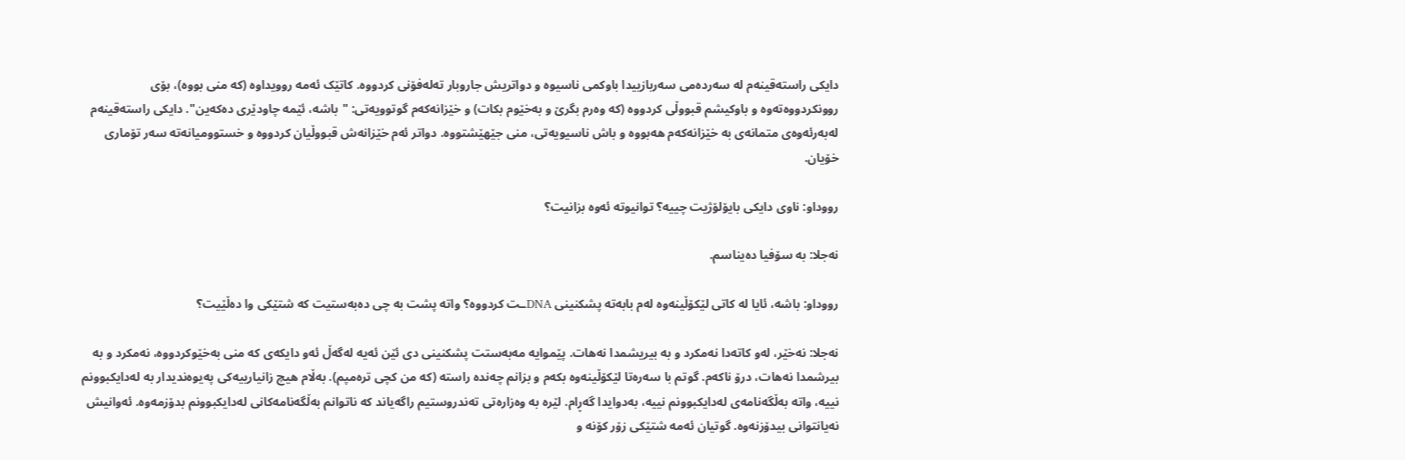دایکی راستەقینەم لە سەردەمی سەربازییدا باوکمی ناسیوە و دواتریش جاروبار تەلەفۆنی کردووە. کاتێک ئەمە روویداوە (کە منی بووە)، بۆی روونکردووەتەوە و باوکیشم قبووڵی کردووە (کە وەرم بگرێ و بەخێوم بکات) و خێزانەکەم گوتوویەتی: "باشە، ئێمە چاودێری دەکەین". دایکی راستەقینەم لەبەرئەوەی متمانەی بە خێزانەکەم هەبووە و باش ناسیویەتی، منی جێهێشتووە. دواتر ئەم خێزانەش قبووڵیان کردووە و خستوومیانەتە سەر تۆماری خۆیان.

رووداو: ناوی دایکی بایۆلۆژیت چییە؟ توانیوتە ئەوە بزانیت؟

نەجلا: بە سۆفیا دەیناسم.

رووداو: باشە، ئایا لە کاتی لێکۆڵینەوە لەم بابەتە پشکنینی DNAـت کردووە؟ واتە پشت بە چی دەبەستیت کە شتێکی وا دەڵێیت؟

نەجلا: نەخێر، لەو کاتەدا نەمکرد و بە بیریشمدا نەهات. پێموایە مەبەستت پشکنینی دی ئێن ئەیە لەگەڵ ئەو دایکەی کە منی بەخێوکردووە، نەمکرد و بە بیرشمدا نەهات، درۆ ناکەم. گوتم با سەرەتا لێکۆڵینەوە بکەم و بزانم چەندە راستە (کە من کچی ترەمپم). بەڵام هیچ زانیارییەکی پەیوەندیدار بە لەدایکبوونم نییە، واتە بەڵگەنامەی لەدایکبوونم نییە، بەدوایدا گەڕام. لێرە بە وەزارەتی تەندروستیم راگەیاند کە ناتوانم بەڵگەنامەکانی لەدایکبوونم بدۆزمەوە. ئەوانیش نەیانتوانی بیدۆزنەوە. گوتیان ئەمە شتێکی زۆر کۆنە و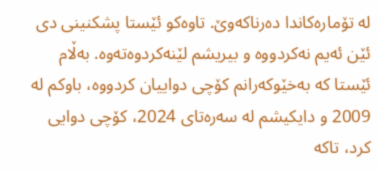لە تۆمارەکاندا دەرناکەوێ. تاوەکو ئێستا پشکنینی دی ئێن ئەیم نەکردووە و بیریشم لێنەکردوەتەوە. بەڵام ئێستا کە بەخێوکەرانم کۆچی دواییان کردووە، باوکم لە 2009 و دایکیشم لە سەرەتای 2024، کۆچی دوایی کرد، تاکە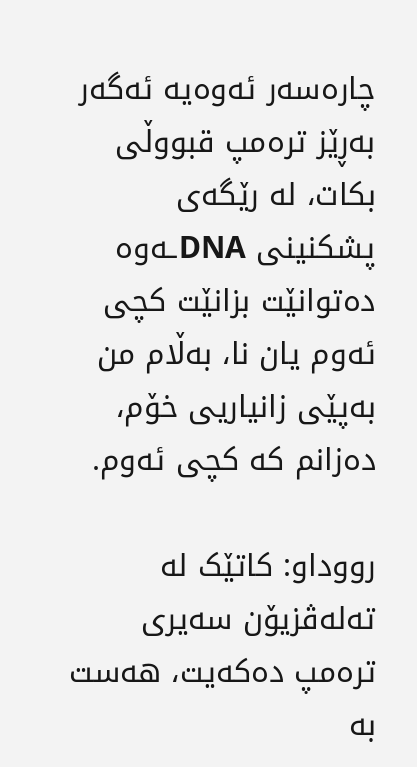چارەسەر ئەوەیە ئەگەر بەڕێز ترەمپ قبووڵی بکات، لە رێگەی پشکنینی DNAـەوە دەتوانێت بزانێت کچی ئەوم یان نا، بەڵام من بەپێی زانیاریی خۆم، دەزانم کە کچی ئەوم.

رووداو: کاتێک لە تەلەڤزیۆن سەیری ترەمپ دەکەیت، هەست بە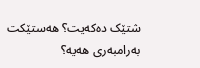شتێک دەکەیت؟ هەستێکت بەرامبەری هەیە؟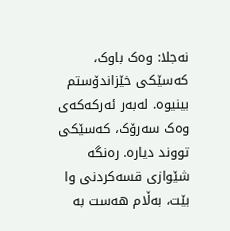نەجلا: وەک باوک، کەسێکی خێزاندۆستم بینیوە. لەبەر ئەرکەکەی وەک سەرۆک، کەسێکی تووند دیارە. رەنگە شێوازی قسەکردنی وا بێت، بەڵام هەست بە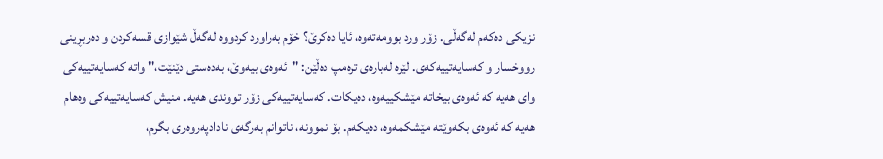نزیکی دەکەم لەگەڵی. زۆر ورد بوومەتەوە، ئایا دەکرێ؟ خۆم بەراورد کردووە لەگەڵ شێوازی قسەکردن و دەربڕینی رووخسار و کەسایەتییەکەی. لێرە لەبارەی ترەمپ دەڵێن: "ئەوەی بیەوێ، بەدەستی دێنێت،" واتە کەسایەتییەکی وای هەیە کە ئەوەی بیخاتە مێشکییەوە، دەیکات. کەسایەتییەکی زۆر تووندی هەیە. منیش کەسایەتییەکی وەهام هەیە کە ئەوەی بکەوێتە مێشکمەوە، دەیکەم. بۆ نموونە، ناتوانم بەرگەی نادادپەروەری بگرم،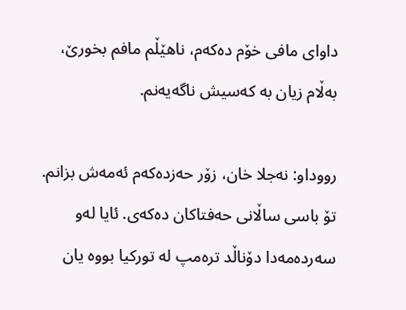داوای مافی خۆم دەکەم، ناهێڵم مافم بخورێ، بەڵام زیان بە کەسیش ناگەیەنم.

رووداو: نەجلا خان، زۆر حەزدەکەم ئەمەش بزانم. تۆ باسی ساڵانی حەفتاکان دەکەی. ئایا لەو سەردەمەدا دۆناڵد ترەمپ لە تورکیا بووە یان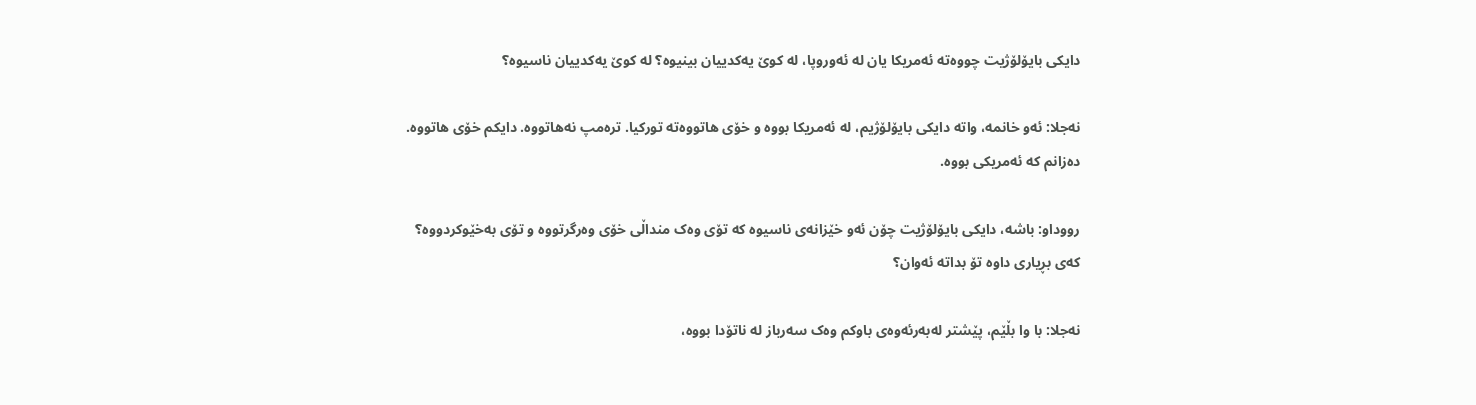دایکی بایۆلۆژیت چووەتە ئەمریکا یان لە ئەوروپا، لە کوێ یەکدییان بینیوە؟ لە کوێ یەکدییان ناسیوە؟

نەجلا: ئەو خانمە، واتە دایکی بایۆلۆژیم، لە ئەمریکا بووە و خۆی هاتووەتە تورکیا. ترەمپ نەهاتووە. دایکم خۆی هاتووە. دەزانم کە ئەمریکی بووە.

رووداو: باشە، دایکی بایۆلۆژیت چۆن ئەو خێزانەی ناسیوە کە تۆی وەک منداڵی خۆی وەرگرتووە و تۆی بەخێوکردووە؟ کەی بڕیاری داوە تۆ بداتە ئەوان؟

نەجلا: با وا بڵێم، پێشتر لەبەرئەوەی باوکم وەک سەرباز لە ناتۆدا بووە،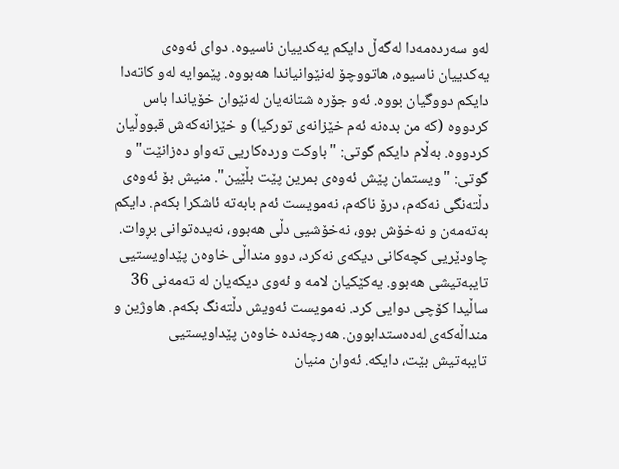لەو سەردەمەدا لەگەڵ دایکم یەکدییان ناسیوە. دوای ئەوەی یەکدییان ناسیوە، هاتووچۆ لەنێوانیاندا هەبووە. پێموایە لەو کاتەدا دایکم دووگیان بووە. ئەو جۆرە شتانەیان لەنێوان خۆیاندا باس کردووە (کە من بدەنە ئەم خێزانەی تورکیا) و خێزانەکەش قبووڵیان کردووە. بەڵام دایکم گوتی: "باوکت وردەکاریی تەواو دەزانێت" و گوتی: "ویستمان پێش ئەوەی بمرین پێت بڵێین". منیش بۆ ئەوەی دڵتەنگی نەکەم، درۆ ناکەم، نەمویست ئەم بابەتە ئاشکرا بکەم. دایکم بەتەمەن و نەخۆش بوو، نەخۆشیی دڵی هەبوو، نەیدەتوانی بڕوات. چاودێریی کچەکانی دیکەی نەکرد، دوو منداڵی خاوەن پێداویستیی تایبەتیشی هەبوو. یەکێکیان لامە و ئەوی دیکەیان لە تەمەنی 36 ساڵیدا کۆچی دوایی کرد. نەمویست ئەویش دڵتەنگ بکەم. هاوژین و منداڵەکەی لەدەستدابوون. هەرچەندە خاوەن پێداویستیی تایبەتیش بێت، دایکە. ئەوان منیان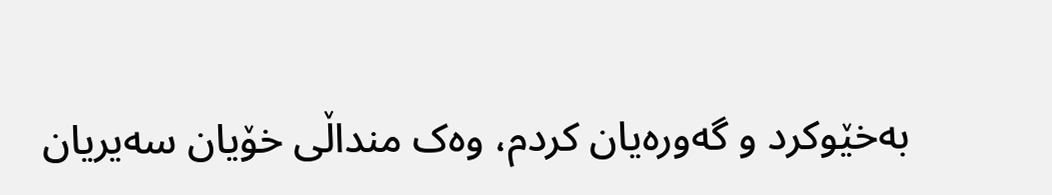بەخێوکرد و گەورەیان کردم، وەک منداڵی خۆیان سەیریان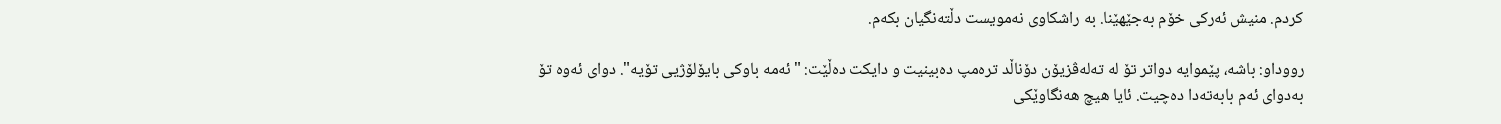کردم. منیش ئەرکی خۆم بەجێهێنا. بە راشکاوی نەمویست دڵتەنگیان بکەم.

رووداو: باشە، پێموایە دواتر تۆ لە تەلەڤزیۆن دۆناڵد ترەمپ دەبینیت و دایکت دەڵێت: "ئەمە باوکی بایۆلۆژیی تۆیە". دوای ئەوە تۆ بەدوای ئەم بابەتەدا دەچیت. ئایا هیچ هەنگاوێکی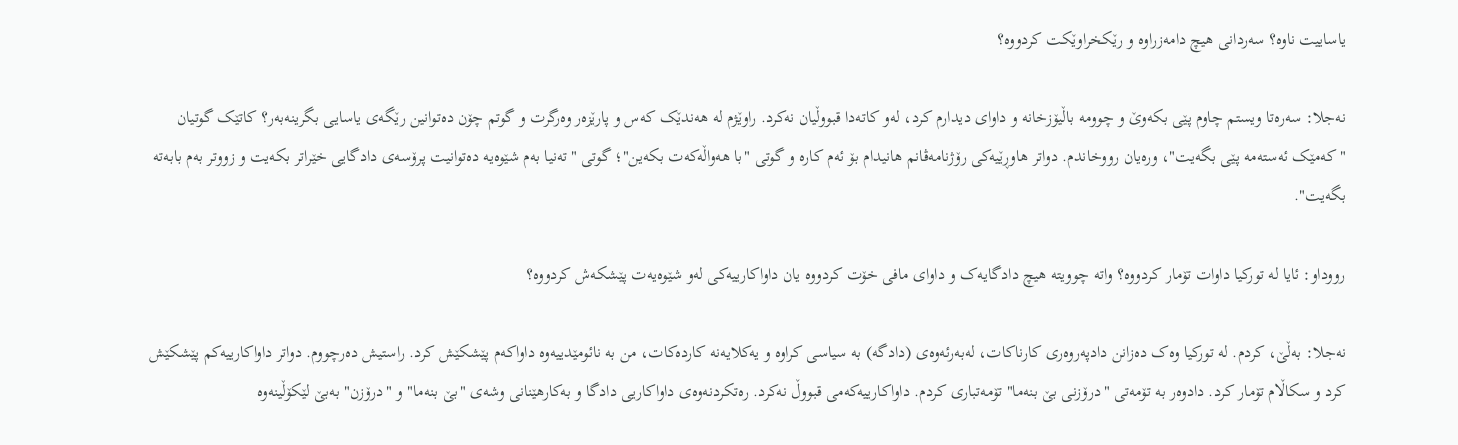یاساییت ناوە؟ سەردانی هیچ دامەزراوە و رێکخراوێکت کردووە؟

نەجلا: سەرەتا ویستم چاوم پێی بکەوێ و چوومە باڵیۆزخانە و داوای دیدارم کرد، لەو کاتەدا قبووڵیان نەکرد. راوێژم لە هەندێک کەس و پارێزەر وەرگرت و گوتم چۆن دەتوانین رێگەی یاسایی بگرینەبەر؟ کاتێک گوتیان "کەمێک ئەستەمە پێی بگەیت"، ورەیان رووخاندم. دواتر هاوڕێیەکی رۆژنامەڤانم هانیدام بۆ ئەم کارە و گوتی "با هەواڵەکەت بکەین"؛ گوتی "تەنیا بەم شێوەیە دەتوانیت پرۆسەی دادگایی خێراتر بکەیت و زووتر بەم بابەتە بگەیت".

رووداو: ئایا لە تورکیا داوات تۆمار کردووە؟ واتە چوویتە هیچ دادگایەک و داوای مافی خۆت کردووە یان داواکارییەکی لەو شێوەیەت پێشکەش کردووە؟

نەجلا: بەڵێ، کردم. لە تورکیا وەک دەزانن دادپەروەری کارناکات، لەبەرئەوەی (دادگە) بە سیاسی کراوە و یەکلایەنە کاردەکات، من بە نائومێدییەوە داواکەم پێشکێش کرد. راستیش دەرچووم. دواتر داواکارییەکم پێشکێش کرد و سکاڵام تۆمار کرد. دادوەر بە تۆمەتی "درۆزنی بێ بنەما" تۆمەتباری کردم. داواکارییەکەمی قبووڵ نەکرد. رەتکردنەوەی داواکاریی دادگا و بەکارهێنانی وشەی "بێ بنەما" و "درۆزن" بەبێ لێکۆڵینەوە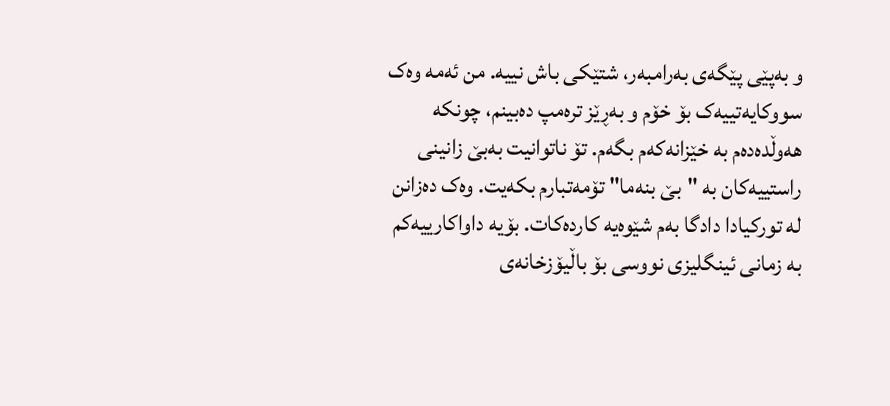و بەپێی پێگەی بەرامبەر، شتێکی باش نییە. من ئەمە وەک سووکایەتییەک بۆ خۆم و بەڕێز ترەمپ دەبینم، چونکە هەوڵدەدەم بە خێزانەکەم بگەم. تۆ ناتوانیت بەبێ زانینی راستییەکان بە "بێ بنەما" تۆمەتبارم بکەیت. وەک دەزانن لە تورکیادا دادگا بەم شێوەیە کاردەکات. بۆیە داواکارییەکم بە زمانی ئینگلیزی نووسی بۆ باڵیۆزخانەی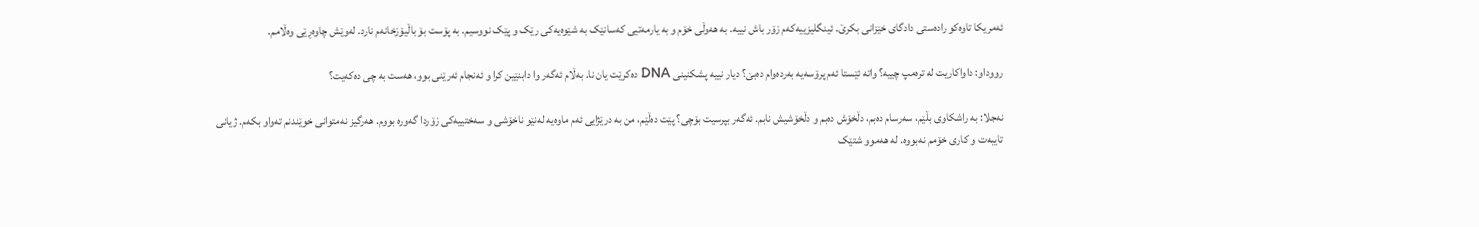ئەمریکا تاوەکو رادەستی دادگای خێزانی بکرێ. ئینگلیزییەکەم زۆر باش نییە. بە هەوڵی خۆم و بە یارمەتیی کەسانێک بە شێوەیەکی رێک و پێک نووسیم. بە پۆست بۆ باڵیۆزخانەم نارد. لەوێش چاوەڕێی وەڵامم.

رووداو: داواکاریت لە ترەمپ چییە؟ واتە ئێستا ئەم پرۆسەیە بەردەوام دەبێ؟ دیار نییە پشکنینی DNA دەکرێت یان نا. بەڵام ئەگەر وا دابنێین کرا و ئەنجام ئەرێنی بوو، هەست بە چی دەکەیت؟

نەجلا: بە راشکاوی بڵێم، سەرسام دەبم، دڵخۆش دەبم و دڵخۆشیش نابم. ئەگەر بپرسیت بۆچی؟ پێت دەڵێم، من بە درێژایی ئەم ماوەیە لەنێو ناخۆشی و سەختییەکی زۆردا گەورە بووم. هەرگیز نەمتوانی خوێندنم تەواو بکەم. ژیانی تایبەت و کاری خۆمم نەبووە. لە هەموو شتێک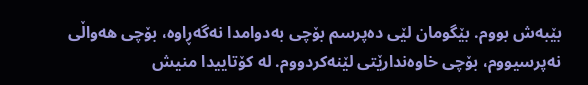بێبەش بووم. بێگومان لێی دەپرسم بۆچی بەدوامدا نەگەڕاوە، بۆچی هەواڵی نەپرسیووم، بۆچی خاوەندارێتی لێنەکردووم. لە کۆتاییدا منیش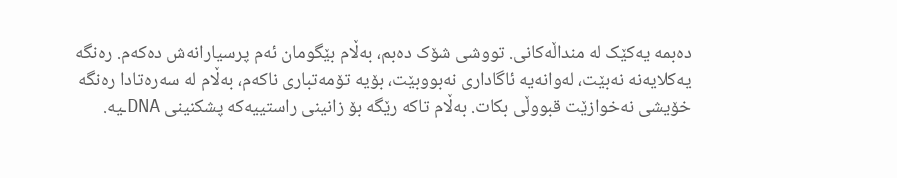دەبمە یەکێک لە منداڵەکانی. تووشی شۆک دەبم، بەڵام بێگومان ئەم پرسیارانەش دەکەم. رەنگە یەکلایەنە نەبێت، لەوانەیە ئاگاداری نەبووبێت، بۆیە تۆمەتباری ناکەم، بەڵام لە سەرەتادا رەنگە خۆیشی نەخوازێت قبووڵی بکات. بەڵام تاکە رێگە بۆ زانینی راستییەکە پشکنینی DNAـیە.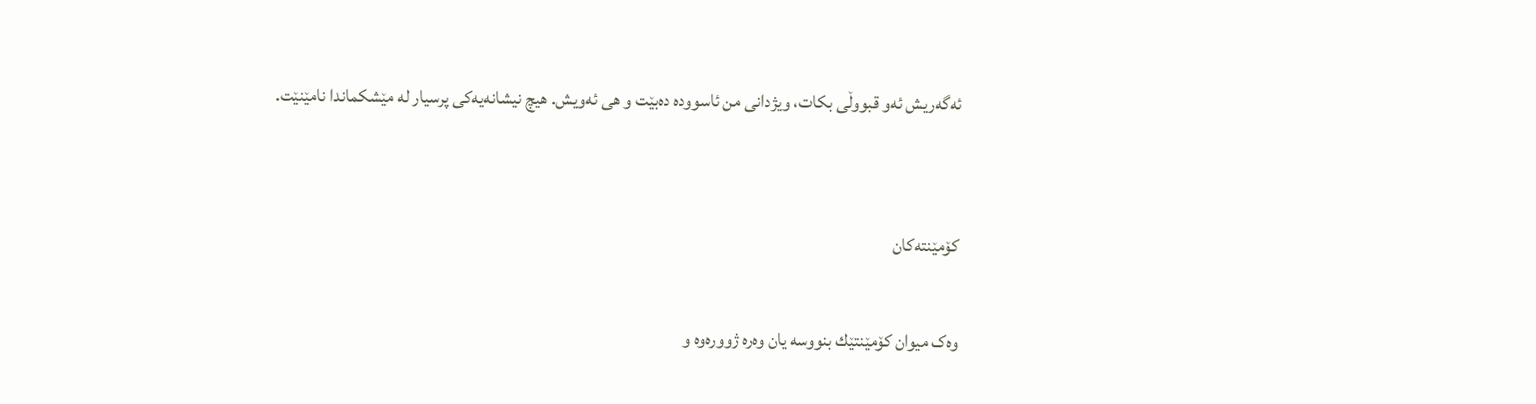ئەگەریش ئەو قبووڵی بکات، ویژدانی من ئاسوودە دەبێت و هی ئەویش. هیچ نیشانەیەکی پرسیار لە مێشکماندا نامێنێت.


کۆمێنتەکان

وەک میوان کۆمێنتێك بنووسە یان وەرە ژوورەوە و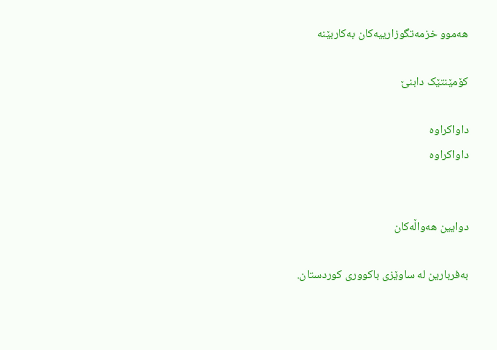هه‌موو خزمەتگوزارییەکان به‌كاربێنه‌

کۆمێنتێک دابنێ

داواکراوە
داواکراوە


دوایین هەواڵەکان

بەفربارین لە ساوێزی باکووری کوردستان.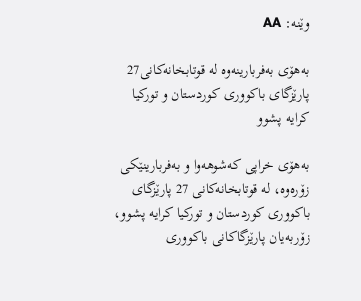وێنە: AA

بەهۆی بەفربارینەوە لە قوتابخانەکانی27 پارێزگای باکووری کوردستان و تورکیا کرایە پشوو

بەهۆی خراپی کەشوهەوا و بەفربارینێکی زۆرەوە، لە قوتابخانەکانی 27 پارێزگای باکووری کوردستان و تورکیا کرایە پشوو، زۆربەیان پارێزگاکانی باکووری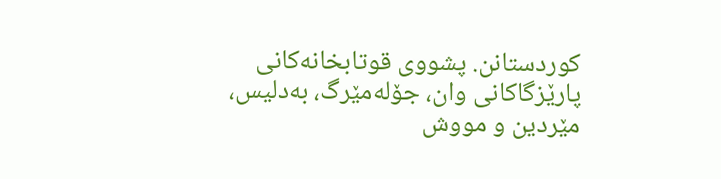کوردستانن. پشووی قوتابخانەکانی پارێزگاکانی وان، جۆلەمێرگ، بەدلیس، مێردین و مووش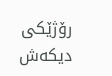رۆژێکی دیکەش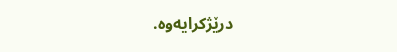درێژکرایەوە.